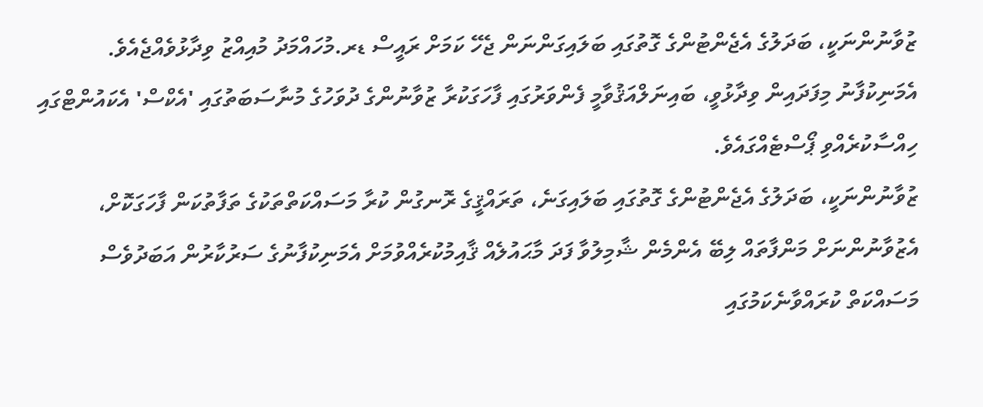ޒުވާނުންނަކީ، ބަދަލުގެ އެޖެންޓުންގެ ގޮތުގައި ބަލައިގަންނަން ޖެހޭ ކަމަށް ރައީސް ޑރ.މުހައްމަދު މުއިއްޒު ވިދާޅުވެއްޖެއެވެ.
އެމަނިކުފާނު މިފަދައިން ވިދާޅުވީ، ބައިނަލްއަޤުވާމީ ފެންވަރުގައި ފާހަގަކުރާ ޒުވާނުންގެ ދުވަހުގެ މުނާސަބަތުގައި 'އެކްސް' އެކައުންޓްގައި ހިއްސާކުރެއްވި ޕޯސްޓެއްގައެވެ.
ޒުވާނުންނަކީ، ބަދަލުގެ އެޖެންޓުންގެ ގޮތުގައި ބަލައިގަނެ، ތަރައްޤީގެ ރޮނގުން ކުރާ މަސައްކަތްތަކުގެ ތަފާތުކަން ފާހަގަކޮށް، އެޒުވާނުންނަށް މަންފާތައް ލިބޭ އެންމެން ޝާމިލުވާ ފަދަ މާޙައުލެއް ޤާއިމުކުރެއްވުމަށް އެމަނިކުފާނުގެ ސަރުކާރުން އަބަދުވެސް މަސައްކަތް ކުރައްވާނެކަމުގައި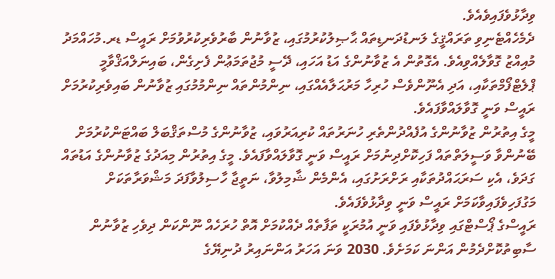ވިދާޅުވެފައިވެއެވެ.
ދެމެހެއްޓެނިވި ތަރައްޤީގެ ލަނޑުދަނޑިތައް ޙާޞިލުކުރުމުގައި، ޒުވާނުން ބާރުވެރިކުރުވުމަށް ރައީސް ޑރ.މުހައްމަދު މުއިއްޒު ގޮވާލެއްވިއެވެ. އެގޮތުން އެ ޒުވާނުންގެ އަޑު އަހައި، ދޭސީ މުޖުތަމަޢުން ފެށިގެން، ބައިނަލްއަޤްވާމީ ޕްލެޓްފޯމްތަކާއި، އަދި އެނޫންވެސް ހުރިހާ މަރުޙަލާއެއްގައި، ނިންމުންތައް ނިންމުމުގައި ޒުވާނުން ބައިވެރިކުރުމަށް ރައީސް ވަނީ ގޮވާލައްވާފައެވެ.
މީގެ އިތުރުން ޒުވާނުންގެ އުފެއްދުންތެރި ހުނަރުތައް ކުރިއަރުވައި، ޒުވާނުންގެ މުސްތަޤްބަލް ބައްޓަންކުރުމަށް ބޭނުންވާ ވަސީލަތްތައް ފަހިކޮށްދިނުމަށް ރައީސް ވަނީ ގޮވާލައްވާފައެވެ. މީގެ އިތުރުން މިއަދުގެ ޒުވާނުންގެ އަޑުތައް ގަދަވެ، އެކި ސަރަޙައްދުތަކާއި ރަށްރަށުގައި، އެންމެން ޝާމިލުވާ، ނަތީޖާ ހާސިލުވާފަދަ މަޝްވަރާތަކަށް މަގުފަހިވެފައިވާކަމަށް ރައީސް ވަނީ ވިދާޅުވެފައެވެ.
ރައީސްގެ ޕޯސްޓްގައި ވިދާޅުވެފައި ވަނީ އުމުރަކީ ތަފާތެއް ދެއްކުމަށް އޮތް ހުރަހެއް ނޫންކަން ދިވެހި ޒުވާނުން ސާބިތުކޮށްދެމުން އަންނަ ކަމަށެވެ. 2030 ވަނަ އަހަރު އަންނައިރު ދުނިޔޭގެ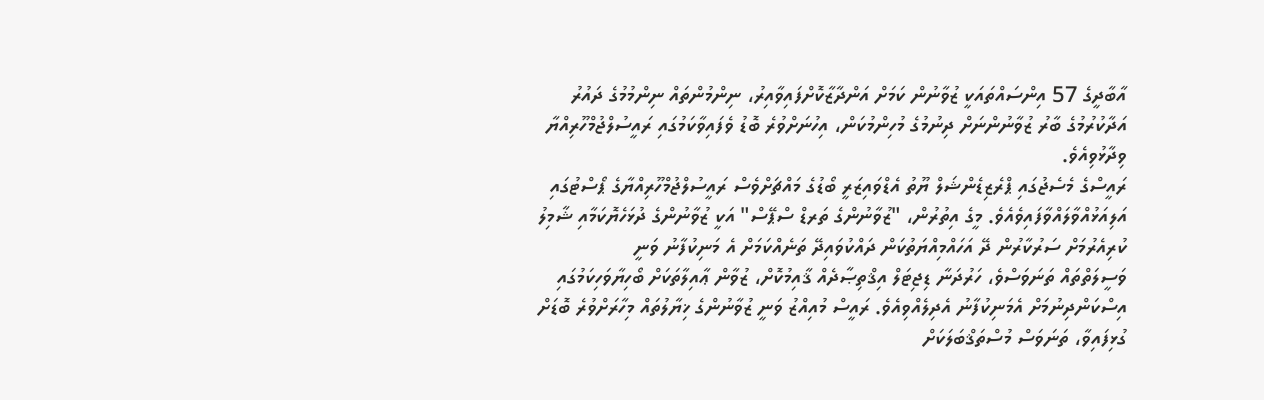އާބާދީގެ 57 އިންސައްތައަކީ ޒުވާނުން ކަމަށް އަންދާޒާކޮށްފައިވާއިރު، ނިންމުންތައް ނިންމުމުގެ ދައުރު އަދާކުރުމުގެ ބާރު ޒުވާނުންނަށް ދިނުމުގެ މުހިންމުކަން، އިހުނަށްވުރެ ބޮޑު ވެފައިވާކަމުގައި ރައީސުލްޖުމްހޫރިއްޔާ ވިދާޅުވިއެވެ.
ރައީސްގެ މެސެޖުގައި ޕްރެޒިޑެންޝަލް ޔޫތު އެޑްވައިޒަރީ ބޯޑުގެ މައްޗަށްވެސް ރައީސުލްޖުމްހޫރިއްޔާގެ ޕޯސްޓުގައި އަލިއަޅުއްވާލައްވާފައިވެއެވެ. މީގެ އިތުރުން، "ޒުވާނުންގެ ތަރޑް ސްޕޭސް" އަކީ ޒުވާނުންގެ ދުޅަހެޔޮކަމާއި ޝާމިލު ކުރިއެރުމަށް ސަރުކާރުން ދޭ އަހައްމިއްޔަތުކަން ދައްކުވައިދޭ ތަނެއްކަމަށް އެ މަނިކުފާނު ވަނީ
ވަސީލަތްތައް ތަނަވަސްވެ، ހަރުދަނާ ޑިޖިޓަލް އިޤްތިޞާދެއް ޤާއިމުކޮށް، ޒުވާން ޢާއިލާތަކަށް ބޯހިޔާވަހިކަމުގައި އިސްކަންދިނުމަށް އެމަނިކުފާނު އެދިލެއްވިއެވެ. ރައީސް މުއިއްޒު ވަނީ ޒުވާނުންގެ ޚިޔާލުތައް މިހާރަށްވުރެ ބޮޑަށް ގުޅިފައިވާ، ތަނަވަސް މުސްތަޤްބަލަކަށް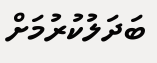ބަދަލުކުރުމަށް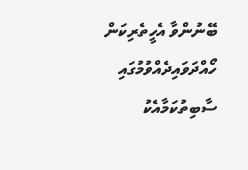ބޭނުންވާ އެހީތެރިކަން ހޯއްދަވައިދެއްވުމުގައި ސާބިތުކަމާއެކު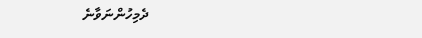ދެމިހުންނަވާނެ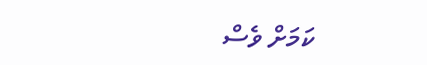ކަމަށް ވެސް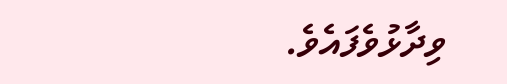ވިދާޅުވެފައެވެ.